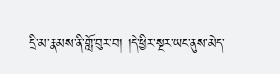དྲི་མ་རྣམས་ནི་གློ་བུར་བ། །དེ་ཕྱིར་སྔར་ཡང་ནུས་མེད་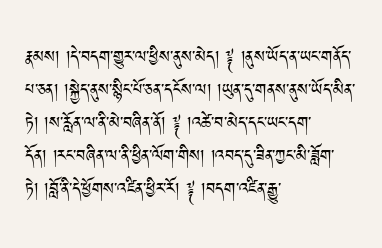རྣམས། །དེ་བདག་གྱུར་ལ་ཕྱིས་ནུས་མེད། ༈ །ནུས་ཡོད་ན་ཡང་གནོད་པ་ཅན། །སྐྱེད་ནུས་སྙིང་པོ་ཅན་དངོས་ལ། །ཡུན་དུ་གནས་ནུས་ཡོད་མིན་ཏེ། །ས་རློན་ལ་ནི་མེ་བཞིན་ནོ། ༈ །འཚེ་བ་མེད་དང་ཡང་དག་དོན། །རང་བཞིན་ལ་ནི་ཕྱིན་ལོག་གིས། །འབད་དུ་ཟིན་ཀྱང་མི་ཟློག་ཏེ། །བློ་ནི་དེ་ཕྱོགས་འཛིན་ཕྱིར་རོ། ༈ །བདག་འཛིན་རྒྱུ་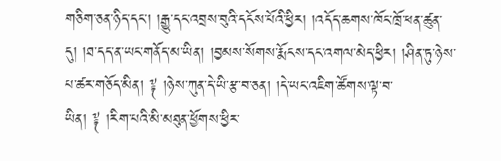གཅིག་ཅན་ཉིད་དང་། །རྒྱུ་དང་འབྲས་བུའི་དངོས་པོའི་ཕྱིར། །འདོད་ཆགས་ཁོང་ཁྲོ་ཕན་ཚུན་དུ། །ཐ་དད་ན་ཡང་གནོད་མ་ཡིན། །བྱམས་སོགས་རྨོངས་དང་འགལ་མེད་ཕྱིར། །ཤིན་ཏུ་ཉེས་པ་ཚར་གཅོད་མིན། ༈ །ཉེས་ཀུན་དེ་ཡི་རྩ་བ་ཅན། །དེ་ཡང་འཇིག་ཚོགས་ལྟ་བ་ཡིན། ༈ །རིག་པའི་མི་མཐུན་ཕྱོགས་ཕྱིར་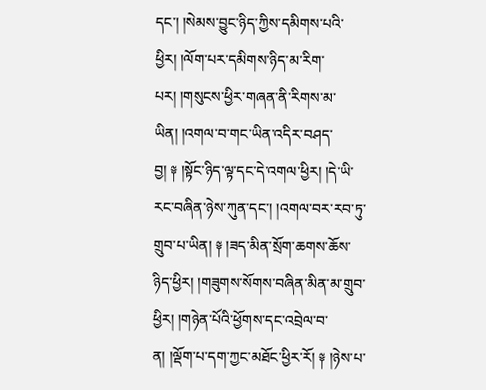དང་། །སེམས་བྱུང་ཉིད་ཀྱིས་དམིགས་པའི་ཕྱིར། །ལོག་པར་དམིགས་ཉིད་མ་རིག་པར། །གསུངས་ཕྱིར་གཞན་ནི་རིགས་མ་ཡིན། །འགལ་བ་གང་ཡིན་འདིར་བཤད་བྱ། ༈ །སྟོང་ཉིད་ལྟ་དང་དེ་འགལ་ཕྱིར། །དེ་ཡི་རང་བཞིན་ཉེས་ཀུན་དང་། །འགལ་བར་རབ་ཏུ་གྲུབ་པ་ཡིན། ༈ །ཟད་མིན་སྲོག་ཆགས་ཆོས་ཉིད་ཕྱིར། །གཟུགས་སོགས་བཞིན་མིན་མ་གྲུབ་ཕྱིར། །གཉེན་པོའི་ཕྱོགས་དང་འབྲེལ་བ་ན། །ལྡོག་པ་དག་ཀྱང་མཐོང་ཕྱིར་རོ། ༈ །ཉེས་པ་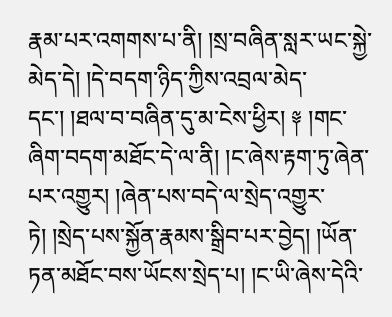རྣམ་པར་འགགས་པ་ནི། །སྲ་བཞིན་སླར་ཡང་སྐྱེ་མེད་དེ། །དེ་བདག་ཉིད་ཀྱིས་འབྲལ་མེད་དང་། །ཐལ་བ་བཞིན་དུ་མ་ངེས་ཕྱིར། ༈ །གང་ཞིག་བདག་མཐོང་དེ་ལ་ནི། །ང་ཞེས་རྟག་ཏུ་ཞེན་པར་འགྱུར། །ཞེན་པས་བདེ་ལ་སྲེད་འགྱུར་ཏེ། །སྲེད་པས་སྐྱོན་རྣམས་སྒྲིབ་པར་བྱེད། །ཡོན་ཏན་མཐོང་བས་ཡོངས་སྲེད་པ། །ང་ཡི་ཞེས་དེའི་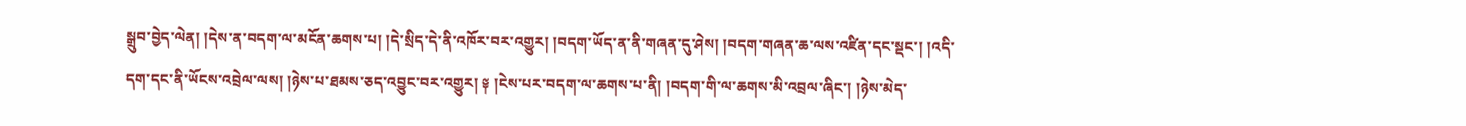སྒྲུབ་བྱེད་ལེན། །དེས་ན་བདག་ལ་མངོན་ཆགས་པ། །དེ་སྲིད་དེ་ནི་འཁོར་བར་འགྱུར། །བདག་ཡོད་ན་ནི་གཞན་དུ་ཤེས། །བདག་གཞན་ཆ་ལས་འཛིན་དང་སྡང་། །འདི་དག་དང་ནི་ཡོངས་འབྲེལ་ལས། །ཉེས་པ་ཐམས་ཅད་འབྱུང་བར་འགྱུར། ༈ །ངེས་པར་བདག་ལ་ཆགས་པ་ནི། །བདག་གི་ལ་ཆགས་མི་འབྲལ་ཞིང་། །ཉེས་མེད་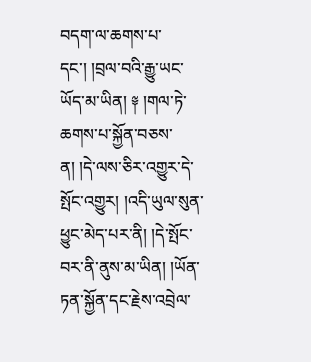བདག་ལ་ཆགས་པ་དང་། །བྲལ་བའི་རྒྱུ་ཡང་ཡོད་མ་ཡིན། ༈ །གལ་ཏེ་ཆགས་པ་སྐྱོན་བཅས་ན། །དེ་ལས་ཅིར་འགྱུར་དེ་སྤོང་འགྱུར། །འདི་ཡུལ་སུན་ཕྱུང་མེད་པར་ནི། །དེ་སྤོང་བར་ནི་ནུས་མ་ཡིན། །ཡོན་ཏན་སྐྱོན་དང་རྗེས་འབྲེལ་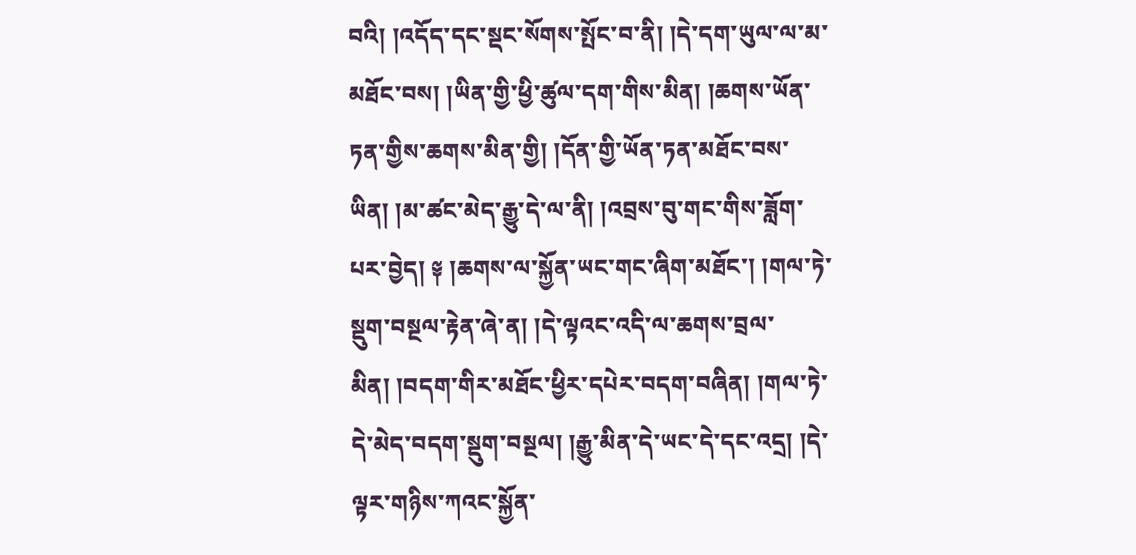བའི། །འདོད་དང་སྡང་སོགས་སྤོང་བ་ནི། །དེ་དག་ཡུལ་ལ་མ་མཐོང་བས། །ཡིན་གྱི་ཕྱི་ཚུལ་དག་གིས་མིན། །ཆགས་ཡོན་ཏན་གྱིས་ཆགས་མིན་གྱི། །དོན་གྱི་ཡོན་ཏན་མཐོང་བས་ཡིན། །མ་ཚང་མེད་རྒྱུ་དེ་ལ་ནི། །འབྲས་བུ་གང་གིས་ཟློག་པར་བྱེད། ༈ །ཆགས་ལ་སྐྱོན་ཡང་གང་ཞིག་མཐོང་། །གལ་ཏེ་སྡུག་བསྔལ་རྟེན་ཞེ་ན། །དེ་ལྟའང་འདི་ལ་ཆགས་བྲལ་མིན། །བདག་གིར་མཐོང་ཕྱིར་དཔེར་བདག་བཞིན། །གལ་ཏེ་དེ་མེད་བདག་སྡུག་བསྔལ། །རྒྱུ་མིན་དེ་ཡང་དེ་དང་འདྲ། །དེ་ལྟར་གཉིས་ཀའང་སྐྱོན་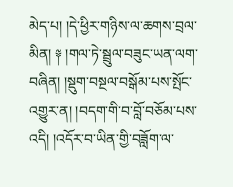མེད་པ། །དེ་ཕྱིར་གཉིས་ལ་ཆགས་བྲལ་མིན། ༈ །གལ་ཏེ་སྦྲུལ་བཟུང་ཡན་ལག་བཞིན། །སྡུག་བསྔལ་བསྒོམ་པས་སྤོང་འགྱུར་ན། །བདག་གི་བ་བློ་བཅོམ་པས་འདི། །འདོར་བ་ཡིན་གྱི་བཟློག་ལ་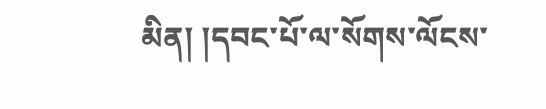མིན། །དབང་པོ་ལ་སོགས་ལོངས་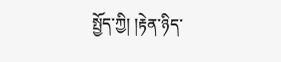སྤྱོད་ཀྱི། །རྟེན་ཉིད་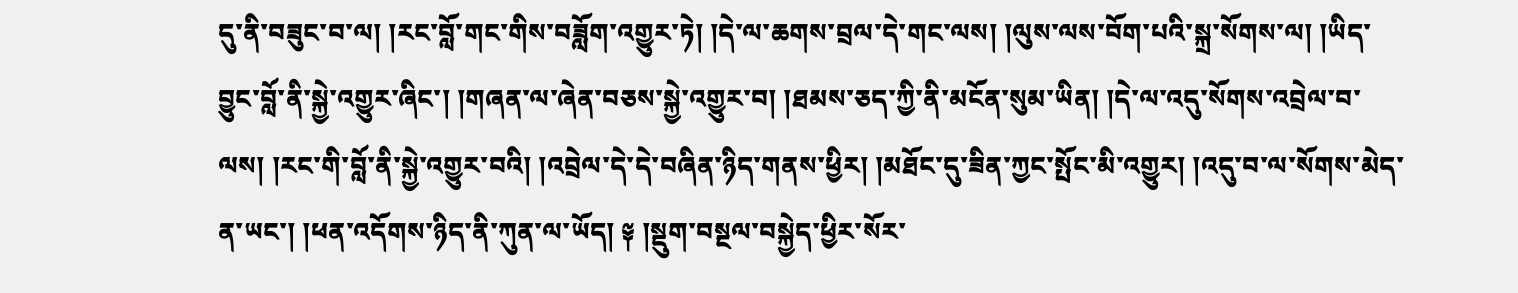དུ་ནི་བཟུང་བ་ལ། །རང་བློ་གང་གིས་བཟློག་འགྱུར་ཏེ། །དེ་ལ་ཆགས་བྲལ་དེ་གང་ལས། །ལུས་ལས་བོག་པའི་སྐྲ་སོགས་ལ། །ཡིད་བྱུང་བློ་ནི་སྐྱེ་འགྱུར་ཞིང་། །གཞན་ལ་ཞེན་བཅས་སྐྱེ་འགྱུར་བ། །ཐམས་ཅད་ཀྱི་ནི་མངོན་སུམ་ཡིན། །དེ་ལ་འདུ་སོགས་འབྲེལ་བ་ལས། །རང་གི་བློ་ནི་སྐྱེ་འགྱུར་བའི། །འབྲེལ་དེ་དེ་བཞིན་ཉིད་གནས་ཕྱིར། །མཐོང་དུ་ཟིན་ཀྱང་སྤོང་མི་འགྱུར། །འདུ་བ་ལ་སོགས་མེད་ན་ཡང་། །ཕན་འདོགས་ཉིད་ནི་ཀུན་ལ་ཡོད། ༈ །སྡུག་བསྔལ་བསྐྱེད་ཕྱིར་སོར་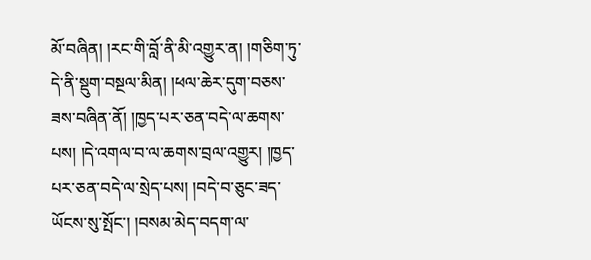མོ་བཞིན། །རང་གི་བློ་ནི་མི་འགྱུར་ན། །གཅིག་ཏུ་དེ་ནི་སྡུག་བསྔལ་མིན། །ཕལ་ཆེར་དུག་བཅས་ཟས་བཞིན་ནོ། །ཁྱད་པར་ཅན་བདེ་ལ་ཆགས་པས། །དེ་འགལ་བ་ལ་ཆགས་བྲལ་འགྱུར། །ཁྱད་པར་ཅན་བདེ་ལ་སྲེད་པས། །བདེ་བ་ཅུང་ཟད་ཡོངས་སུ་སྤོང་། །བསམ་མེད་བདག་ལ་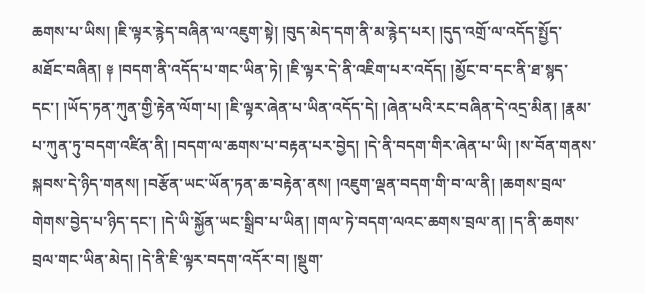ཆགས་པ་ཡིས། །ཇི་ལྟར་རྙེད་བཞིན་ལ་འཇུག་སྟེ། །བུད་མེད་དག་ནི་མ་རྙེད་པར། །དུད་འགྲོ་ལ་འདོད་སྤྱོད་མཐོང་བཞིན། ༈ །བདག་ནི་འདོད་པ་གང་ཡིན་ཏེ། །ཇི་ལྟར་དེ་ནི་འཇིག་པར་འདོད། །མྱོང་བ་དང་ནི་ཐ་སྙད་དང་། །ཡོད་ཏན་ཀུན་གྱི་རྟེན་ལོག་པ། །ཇི་ལྟར་ཞེན་པ་ཡིན་འདོད་དེ། །ཞེན་པའི་རང་བཞིན་དེ་འདྲ་མིན། །རྣམ་པ་ཀུན་ཏུ་བདག་འཛིན་ནི། །བདག་ལ་ཆགས་པ་བརྟན་པར་བྱེད། །དེ་ནི་བདག་གིར་ཞེན་པ་ཡི། །ས་བོན་གནས་སྐབས་དེ་ཉིད་གནས། །བརྩོན་ཡང་ཡོན་ཏན་ཆ་བརྟེན་ནས། །འཇུག་ལྡན་བདག་གི་བ་ལ་ནི། །ཆགས་བྲལ་གེགས་བྱེད་པ་ཉིད་དང་། །དེ་ཡི་སྐྱོན་ཡང་སྒྲིབ་པ་ཡིན། །གལ་ཏེ་བདག་ལའང་ཆགས་བྲལ་ན། །ད་ནི་ཆགས་བྲལ་གང་ཡིན་མེད། །དེ་ནི་ཇི་ལྟར་བདག་འདོར་བ། །སྡུག་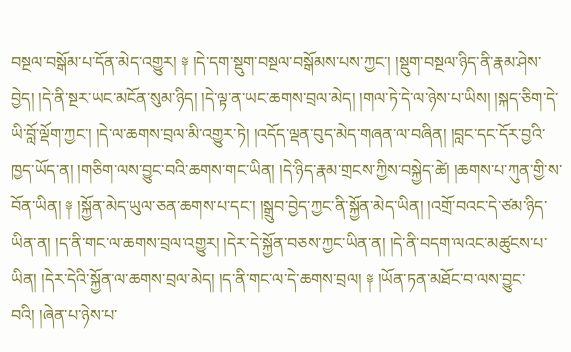བསྔལ་བསྒོམ་པ་དོན་མེད་འགྱུར། ༈ །དེ་དག་སྡུག་བསྔལ་བསྒོམས་པས་ཀྱང་། །སྡུག་བསྔལ་ཉིད་ནི་རྣམ་ཤེས་བྱེད། །དེ་ནི་སྔར་ཡང་མངོན་སུམ་ཉིད། །དེ་ལྟ་ན་ཡང་ཆགས་བྲལ་མེད། །གལ་ཏེ་དེ་ལ་ཉེས་པ་ཡིས། །སྐད་ཅིག་དེ་ཡི་བློ་ལྡོག་ཀྱང་། །དེ་ལ་ཆགས་བྲལ་མི་འགྱུར་ཏེ། །འདོད་ལྡན་བུད་མེད་གཞན་ལ་བཞིན། །བླང་དང་དོར་བྱའི་ཁྱད་ཡོད་ན། །གཅིག་ལས་བྱུང་བའི་ཆགས་གང་ཡིན། །དེ་ཉིད་རྣམ་གྲངས་ཀྱིས་བསྐྱེད་ཚེ། །ཆགས་པ་ཀུན་གྱི་ས་བོན་ཡིན། ༈ །སྐྱོན་མེད་ཡུལ་ཅན་ཆགས་པ་དང་། །སྒྲུབ་བྱེད་ཀྱང་ནི་སྐྱོན་མེད་ཡིན། །འགྲོ་བའང་དེ་ཙམ་ཉིད་ཡིན་ན། །ད་ནི་གང་ལ་ཆགས་བྲལ་འགྱུར། །དེར་དེ་སྐྱོན་བཅས་ཀྱང་ཡིན་ན། །དེ་ནི་བདག་ལའང་མཚུངས་པ་ཡིན། །དེར་དེའི་སྐྱོན་ལ་ཆགས་བྲལ་མེད། །ད་ནི་གང་ལ་དེ་ཆགས་བྲལ། ༈ །ཡོན་ཏན་མཐོང་བ་ལས་བྱུང་བའི། །ཞེན་པ་ཉེས་པ་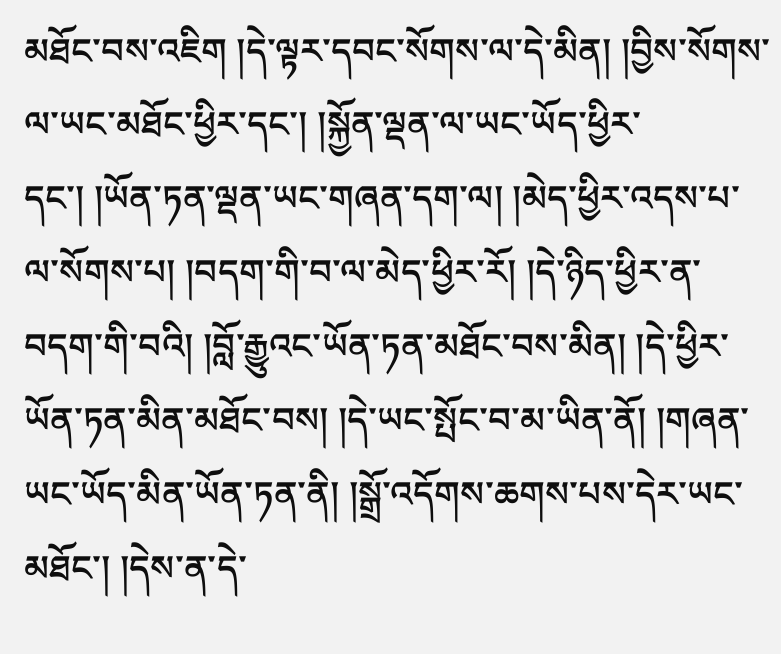མཐོང་བས་འཇིག །དེ་ལྟར་དབང་སོགས་ལ་དེ་མིན། །བྱིས་སོགས་ལ་ཡང་མཐོང་ཕྱིར་དང་། །སྐྱོན་ལྡན་ལ་ཡང་ཡོད་ཕྱིར་དང་། །ཡོན་ཏན་ལྡན་ཡང་གཞན་དག་ལ། །མེད་ཕྱིར་འདས་པ་ལ་སོགས་པ། །བདག་གི་བ་ལ་མེད་ཕྱིར་རོ། །དེ་ཉིད་ཕྱིར་ན་བདག་གི་བའི། །བློ་རྒྱུའང་ཡོན་ཏན་མཐོང་བས་མིན། །དེ་ཕྱིར་ཡོན་ཏན་མིན་མཐོང་བས། །དེ་ཡང་སྤོང་བ་མ་ཡིན་ནོ། །གཞན་ཡང་ཡོད་མིན་ཡོན་ཏན་ནི། །སྒྲོ་འདོགས་ཆགས་པས་དེར་ཡང་མཐོང་། །དེས་ན་དེ་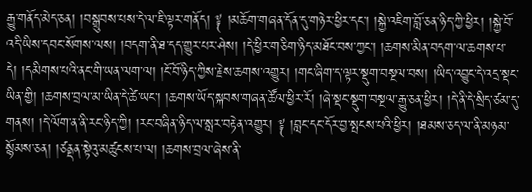རྒྱུ་གནོད་མེད་ཅན། །བསྒྲུབས་པས་དེ་ལ་ཇི་ལྟར་གནོད། ༈ །མཆོག་གཞན་དོན་དུ་གཉེར་ཕྱིར་དང་། །སྐྱེ་འཇིག་བློ་ཅན་ཉིད་ཀྱི་ཕྱིར། །སྐྱེ་བོ་འདི་ཡིས་དབང་སོགས་ལས། །བདག་ནི་ཐ་དད་གྱུར་པར་ཤེས། །དེ་ཕྱིར་གཅིག་ཉིད་མཐོང་བས་ཀྱང་། །ཆགས་མིན་བདག་ལ་ཆགས་པ་དེ། །དམིགས་པའི་ནང་གི་ཡན་ལག་ལ། །ངོ་བོ་ཉིད་ཀྱིས་རྗེས་ཆགས་འགྱུར། །གང་ཞིག་ད་ལྟར་སྡུག་བསྔལ་བས། །ཡིད་འབྱུང་དེ་འདྲ་སྡང་ཡིན་གྱི། །ཆགས་བྲལ་མ་ཡིན་དེ་ཚེ་ཡང་། །ཆགས་ཡོད་སྐབས་གཞན་ཚོལ་ཕྱིར་རོ། །ཞེ་སྡང་སྡུག་བསྔལ་རྒྱུ་ཅན་ཕྱིར། །དེ་ནི་དེ་སྲིད་ཙམ་དུ་གནས། །དེ་ལོག་ན་ནི་རང་ཉིད་ཀྱི། །རང་བཞིན་ཉིད་ལ་སླར་བརྟེན་འགྱུར། ༈ །བླང་དང་དོར་བྱ་སྤངས་པའི་ཕྱིར། །ཐམས་ཅད་ལ་ནི་མཉམ་སྙོམས་ཅན། །ཙནྡན་སྟེའུ་མཚུངས་པ་ལ། །ཆགས་བྲལ་ཞེས་ནི་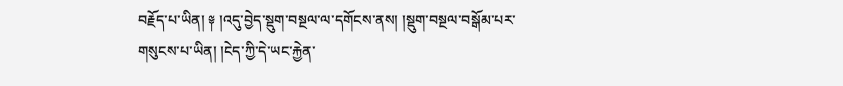བརྗོད་པ་ཡིན། ༈ །འདུ་བྱེད་སྡུག་བསྔལ་ལ་དགོངས་ནས། །སྡུག་བསྔལ་བསྒོམ་པར་གསུངས་པ་ཡིན། །ངེད་ཀྱི་དེ་ཡང་རྐྱེན་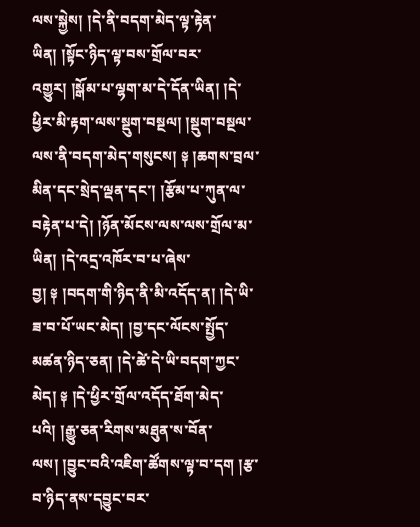ལས་སྐྱེས། །དེ་ནི་བདག་མེད་ལྟ་རྟེན་ཡིན། །སྟོང་ཉིད་ལྟ་བས་གྲོལ་བར་འགྱུར། །སྒོམ་པ་ལྷག་མ་དེ་དོན་ཡིན། །དེ་ཕྱིར་མི་རྟག་ལས་སྡུག་བསྔལ། །སྡུག་བསྔལ་ལས་ནི་བདག་མེད་གསུངས། ༈ །ཆགས་བྲལ་མིན་དང་སྲེད་ལྡན་དང་། །རྩོམ་པ་ཀུན་ལ་བརྟེན་པ་དེ། །ཉོན་མོངས་ལས་ལས་གྲོལ་མ་ཡིན། །དེ་འདྲ་འཁོར་བ་པ་ཞེས་བྱ། ༈ །བདག་གི་ཉིད་ནི་མི་འདོད་ན། །དེ་ཡི་ཟ་བ་པོ་ཡང་མེད། །བྱ་དང་ལོངས་སྤྱོད་མཚན་ཉིད་ཅན། །དེ་ཚེ་དེ་ཡི་བདག་ཀྱང་མེད། ༈ །དེ་ཕྱིར་གྲོལ་འདོད་ཐོག་མེད་པའི། །རྒྱུ་ཅན་རིགས་མཐུན་ས་བོན་ལས། །བྱུང་བའི་འཇིག་ཚོགས་ལྟ་བ་དག །རྩ་བ་ཉིད་ནས་དབྱུང་བར་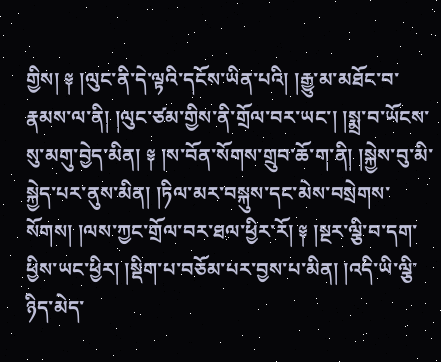གྱིས། ༈ །ལུང་ནི་དེ་ལྟའི་དངོས་ཡིན་པའི། །རྒྱུ་མ་མཐོང་བ་རྣམས་ལ་ནི། །ལུང་ཙམ་གྱིས་ནི་གྲོལ་བར་ཡང་། །སྨྲ་བ་ཡོངས་སུ་མགུ་བྱེད་མིན། ༈ །ས་བོན་སོགས་གྲུབ་ཆོ་ག་ནི། །སྐྱེས་བུ་མི་སྐྱེད་པར་ནུས་མིན། །ཏིལ་མར་བསྐུས་དང་མེས་བསྲེགས་སོགས། །ལས་ཀྱང་གྲོལ་བར་ཐལ་ཕྱིར་རོ། ༈ །སྔར་ལྕི་བ་དག་ཕྱིས་ཡང་ཕྱིར། །སྡིག་པ་བཅོམ་པར་བྱས་པ་མིན། །འདི་ཡི་ལྕི་ཉིད་མེད་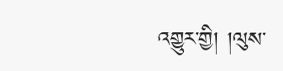འགྱུར་གྱི། །ལུས་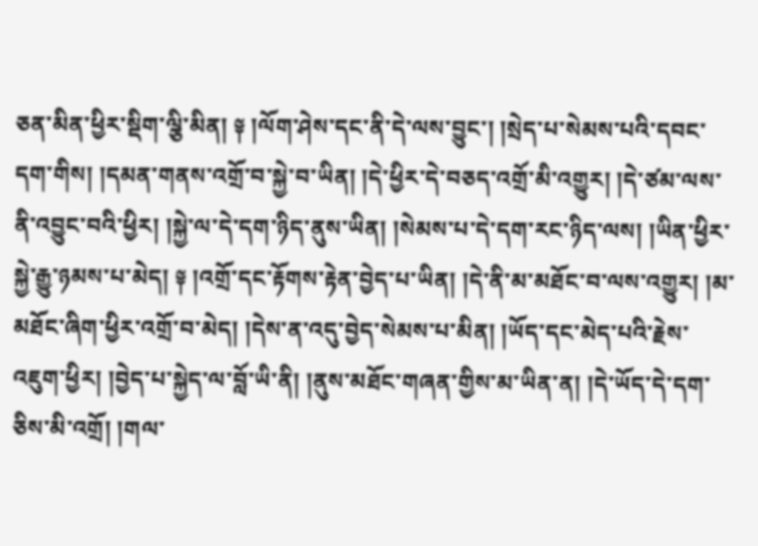ཅན་མིན་ཕྱིར་སྡིག་ལྕི་མིན། ༈ །ལོག་ཤེས་དང་ནི་དེ་ལས་བྱུང་། །སྲེད་པ་སེམས་པའི་དབང་དག་གིས། །དམན་གནས་འགྲོ་བ་སྐྱེ་བ་ཡིན། །དེ་ཕྱིར་དེ་བཅད་འགྲོ་མི་འགྱུར། །དེ་ཙམ་ལས་ནི་འབྱུང་བའི་ཕྱིར། །སྐྱེ་ལ་དེ་དག་ཉིད་ནུས་ཡིན། །སེམས་པ་དེ་དག་རང་ཉིད་ལས། །ཡིན་ཕྱིར་སྐྱེ་རྒྱུ་ཉམས་པ་མེད། ༈ །འགྲོ་དང་རྟོགས་རྟེན་བྱེད་པ་ཡིན། །དེ་ནི་མ་མཐོང་བ་ལས་འགྱུར། །མ་མཐོང་ཞིག་ཕྱིར་འགྲོ་བ་མེད། །དེས་ན་འདུ་བྱེད་སེམས་པ་མིན། །ཡོད་དང་མེད་པའི་རྗེས་འཇུག་ཕྱིར། །བྱེད་པ་སྐྱེད་ལ་བློ་ཡི་ནི། །ནུས་མཐོང་གཞན་གྱིས་མ་ཡིན་ན། །དེ་ཡོད་དེ་དག་ཅིས་མི་འགྲོ། །གལ་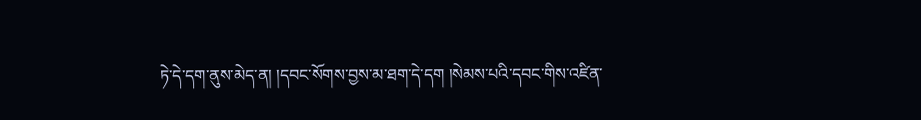ཏེ་དེ་དག་ནུས་མེད་ན། །དབང་སོགས་བྱས་མ་ཐག་དེ་དག །སེམས་པའི་དབང་གིས་འཛིན་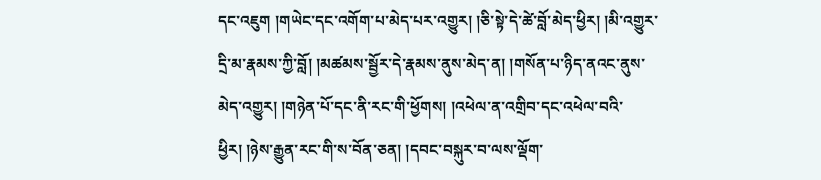དང་འཇུག །གཡེང་དང་འགོག་པ་མེད་པར་འགྱུར། །ཅི་སྟེ་དེ་ཚེ་བློ་མེད་ཕྱིར། །མི་འགྱུར་དྲི་མ་རྣམས་ཀྱི་བློ། །མཚམས་སྦྱོར་དེ་རྣམས་ནུས་མེད་ན། །གསོན་པ་ཉིད་ནའང་ནུས་མེད་འགྱུར། །གཉེན་པོ་དང་ནི་རང་གི་ཕྱོགས། །འཕེལ་ན་འགྲིབ་དང་འཕེལ་བའི་ཕྱིར། །ཉེས་རྒྱུན་རང་གི་ས་བོན་ཅན། །དབང་བསྐུར་བ་ལས་ལྡོག་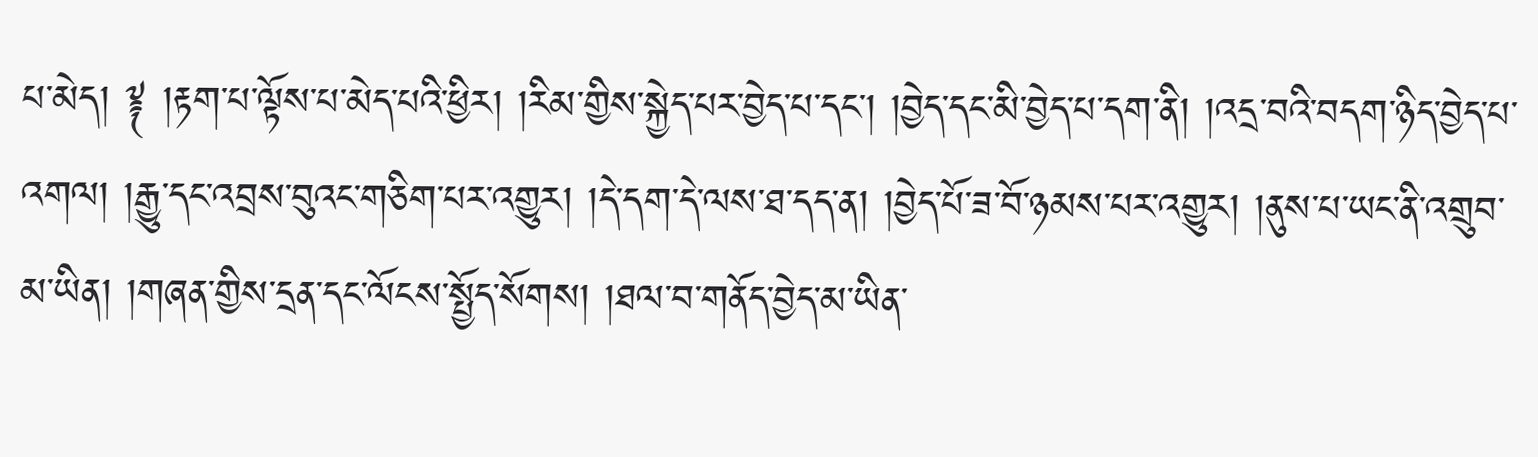པ་མེད། ༈ །རྟག་པ་ལྟོས་པ་མེད་པའི་ཕྱིར། །རིམ་གྱིས་སྐྱེད་པར་བྱེད་པ་དང་། །བྱེད་དང་མི་བྱེད་པ་དག་ནི། །འདྲ་བའི་བདག་ཉིད་བྱེད་པ་འགལ། །རྒྱུ་དང་འབྲས་བུའང་གཅིག་པར་འགྱུར། །དེ་དག་དེ་ལས་ཐ་དད་ན། །བྱེད་པོ་ཟ་བོ་ཉམས་པར་འགྱུར། །ནུས་པ་ཡང་ནི་འགྲུབ་མ་ཡིན། །གཞན་གྱིས་དྲན་དང་ལོངས་སྤྱོད་སོགས། །ཐལ་བ་གནོད་བྱེད་མ་ཡིན་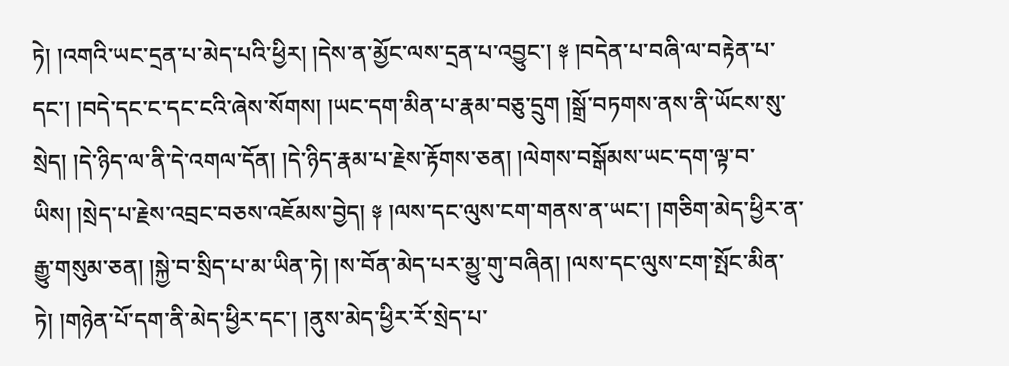ཏེ། །འགའི་ཡང་དྲན་པ་མེད་པའི་ཕྱིར། །དེས་ན་མྱོང་ལས་དྲན་པ་འབྱུང་། ༈ །བདེན་པ་བཞི་ལ་བརྟེན་པ་དང་། །བདེ་དང་ང་དང་ངའི་ཞེས་སོགས། །ཡང་དག་མིན་པ་རྣམ་བཅུ་དྲུག །སྒྲོ་བཏགས་ནས་ནི་ཡོངས་སུ་སྲེད། །དེ་ཉིད་ལ་ནི་དེ་འགལ་དོན། །དེ་ཉིད་རྣམ་པ་རྗེས་རྟོགས་ཅན། །ལེགས་བསྒོམས་ཡང་དག་ལྟ་བ་ཡིས། །སྲེད་པ་རྗེས་འབྲང་བཅས་འཇོམས་བྱེད། ༈ །ལས་དང་ལུས་ངག་གནས་ན་ཡང་། །གཅིག་མེད་ཕྱིར་ན་རྒྱུ་གསུམ་ཅན། །སྐྱེ་བ་སྲིད་པ་མ་ཡིན་ཏེ། །ས་བོན་མེད་པར་མྱུ་གུ་བཞིན། །ལས་དང་ལུས་ངག་སྤོང་མིན་ཏེ། །གཉེན་པོ་དག་ནི་མེད་ཕྱིར་དང་། །ནུས་མེད་ཕྱིར་རོ་སྲེད་པ་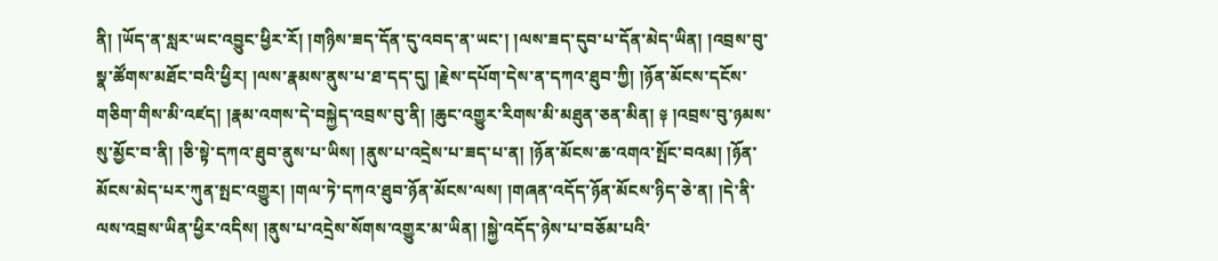ནི། །ཡོད་ན་སླར་ཡང་འབྱུང་ཕྱིར་རོ། །གཉིས་ཟད་དོན་དུ་འབད་ན་ཡང་། །ལས་ཟད་དུབ་པ་དོན་མེད་ཡིན། །འབྲས་བུ་སྣ་ཚོགས་མཐོང་བའི་ཕྱིར། །ལས་རྣམས་ནུས་པ་ཐ་དད་དུ། །རྗེས་དཔོག་དེས་ན་དཀའ་ཐུབ་ཀྱི། །ཉོན་མོངས་དངོས་གཅིག་གིས་མི་འཛད། །རྣམ་འགས་དེ་བསྐྱེད་འབྲས་བུ་ནི། །ཆུང་འགྱུར་རིགས་མི་མཐུན་ཅན་མིན། ༈ །འབྲས་བུ་ཉམས་སུ་མྱོང་བ་ནི། །ཅི་སྟེ་དཀའ་ཐུབ་ནུས་པ་ཡིས། །ནུས་པ་འདྲེས་པ་ཟད་པ་ན། །ཉོན་མོངས་ཆ་འགའ་སྤོང་བའམ། །ཉོན་མོངས་མེད་པར་ཀུན་སྤང་འགྱུར། །གལ་ཏེ་དཀའ་ཐུབ་ཉོན་མོངས་ལས། །གཞན་འདོད་ཉོན་མོངས་ཉིད་ཅེ་ན། །དེ་ནི་ལས་འབྲས་ཡིན་ཕྱིར་འདིས། །ནུས་པ་འདྲེས་སོགས་འགྱུར་མ་ཡིན། །སྐྱེ་འདོད་ཉེས་པ་བཅོམ་པའི་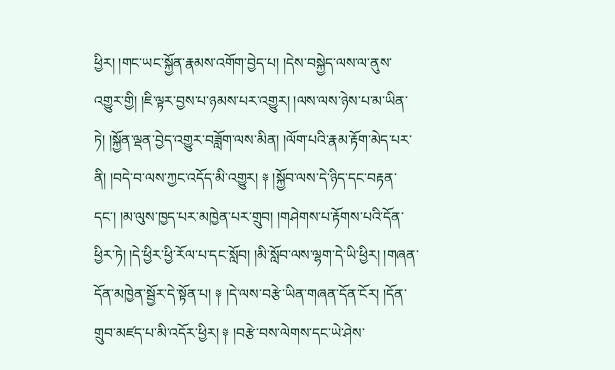ཕྱིར། །གང་ཡང་སྐྱོན་རྣམས་འགོག་བྱེད་པ། །དེས་བསྐྱེད་ལས་ལ་ནུས་འགྱུར་གྱི། །ཇི་ལྟར་བྱས་པ་ཉམས་པར་འགྱུར། །ལས་ལས་ཉེས་པ་མ་ཡིན་ཏེ། །སྐྱོན་ལྡན་བྱེད་འགྱུར་བཟློག་ལས་མིན། །ལོག་པའི་རྣམ་རྟོག་མེད་པར་ནི། །བདེ་བ་ལས་ཀྱང་འདོད་མི་འགྱུར། ༈ །སྐྱོབ་ལས་དེ་ཉིད་དང་བརྟན་དང་། །མ་ལུས་ཁྱད་པར་མཁྱེན་པར་གྲུབ། །གཤེགས་པ་རྟོགས་པའི་དོན་ཕྱིར་ཏེ། །དེ་ཕྱིར་ཕྱི་རོལ་པ་དང་སློབ། །མི་སློབ་ལས་ལྷག་དེ་ཡི་ཕྱིར། །གཞན་དོན་མཁྱེན་སྦྱོར་དེ་སྟོན་པ། ༈ །དེ་ལས་བརྩེ་ཡིན་གཞན་དོན་ངོར། །དོན་གྲུབ་མཛད་པ་མི་འདོར་ཕྱིར། ༈ །བརྩེ་བས་ལེགས་དང་ཡེ་ཤེས་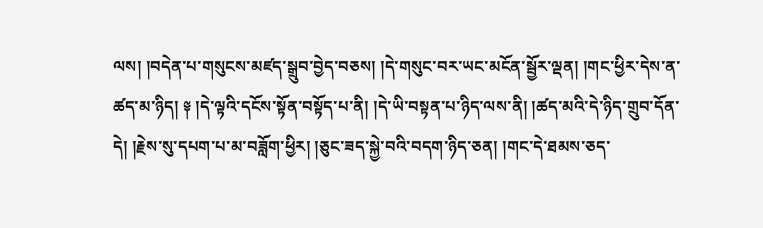ལས། །བདེན་པ་གསུངས་མཛད་སྒྲུབ་བྱེད་བཅས། །དེ་གསུང་བར་ཡང་མངོན་སྦྱོར་ལྡན། །གང་ཕྱིར་དེས་ན་ཚད་མ་ཉིད། ༈ །དེ་ལྟའི་དངོས་སྟོན་བསྟོད་པ་ནི། །དེ་ཡི་བསྟན་པ་ཉིད་ལས་ནི། །ཚད་མའི་དེ་ཉིད་གྲུབ་དོན་དེ། །རྗེས་སུ་དཔག་པ་མ་བཟློག་ཕྱིར། །ཅུང་ཟད་སྐྱེ་བའི་བདག་ཉིད་ཅན། །གང་དེ་ཐམས་ཅད་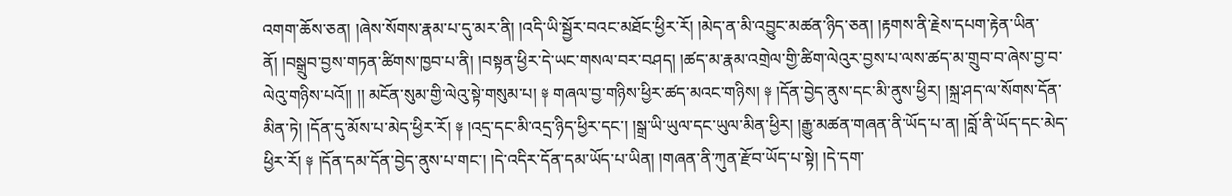འགག་ཆོས་ཅན། །ཞེས་སོགས་རྣམ་པ་དུ་མར་ནི། །འདི་ཡི་སྦྱོར་བའང་མཐོང་ཕྱིར་རོ། །མེད་ན་མི་འབྱུང་མཚན་ཉིད་ཅན། །རྟགས་ནི་རྗེས་དཔག་རྟེན་ཡིན་ནོ། །བསྒྲུབ་བྱས་གཏན་ཚིགས་ཁྱབ་པ་ནི། །བསྟན་ཕྱིར་དེ་ཡང་གསལ་བར་བཤད། །ཚད་མ་རྣམ་འགྲེལ་གྱི་ཚིག་ལེའུར་བྱས་པ་ལས་ཚད་མ་གྲུབ་བ་ཞེས་བྱ་བ་ལེའུ་གཉིས་པའོ།། །། མངོན་སུམ་གྱི་ལེའུ་སྟེ་གསུམ་པ། ༈ གཞལ་བྱ་གཉིས་ཕྱིར་ཚད་མའང་གཉིས། ༈ །དོན་བྱེད་ནུས་དང་མི་ནུས་ཕྱིར། །སྐྲ་ཤད་ལ་སོགས་དོན་མིན་ཏེ། །དོན་དུ་མོས་པ་མེད་ཕྱིར་རོ། ༈ །འདྲ་དང་མི་འདྲ་ཉིད་ཕྱིར་དང་། །སྒྲ་ཡི་ཡུལ་དང་ཡུལ་མིན་ཕྱིར། །རྒྱུ་མཚན་གཞན་ནི་ཡོད་པ་ན། །བློ་ནི་ཡོད་དང་མེད་ཕྱིར་རོ། ༈ །དོན་དམ་དོན་བྱེད་ནུས་པ་གང་། །དེ་འདིར་དོན་དམ་ཡོད་པ་ཡིན། །གཞན་ནི་ཀུན་རྫོབ་ཡོད་པ་སྟེ། །དེ་དག་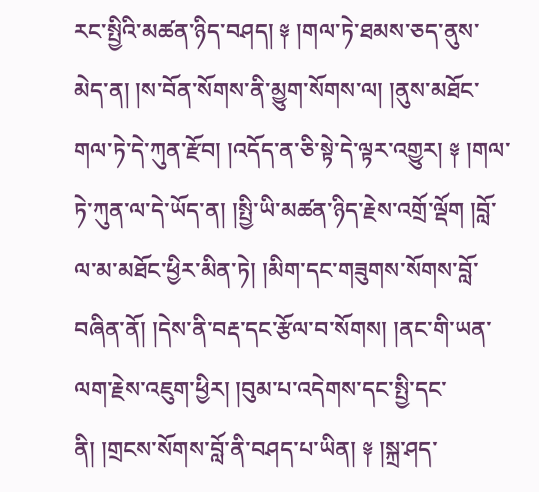རང་སྤྱིའི་མཚན་ཉིད་བཤད། ༈ །གལ་ཏེ་ཐམས་ཅད་ནུས་མེད་ན། །ས་བོན་སོགས་ནི་མྱུག་སོགས་ལ། །ནུས་མཐོང་གལ་ཏེ་དེ་ཀུན་རྫོབ། །འདོད་ན་ཅི་སྟེ་དེ་ལྟར་འགྱུར། ༈ །གལ་ཏེ་ཀུན་ལ་དེ་ཡོད་ན། །སྤྱི་ཡི་མཚན་ཉིད་རྗེས་འགྲོ་ལྡོག །བློ་ལ་མ་མཐོང་ཕྱིར་མིན་ཏེ། །མིག་དང་གཟུགས་སོགས་བློ་བཞིན་ནོ། །དེས་ནི་བརྡ་དང་རྩོལ་བ་སོགས། །ནང་གི་ཡན་ལག་རྗེས་འཇུག་ཕྱིར། །བུམ་པ་འདེགས་དང་སྤྱི་དང་ནི། །གྲངས་སོགས་བློ་ནི་བཤད་པ་ཡིན། ༈ །སྐྲ་ཤད་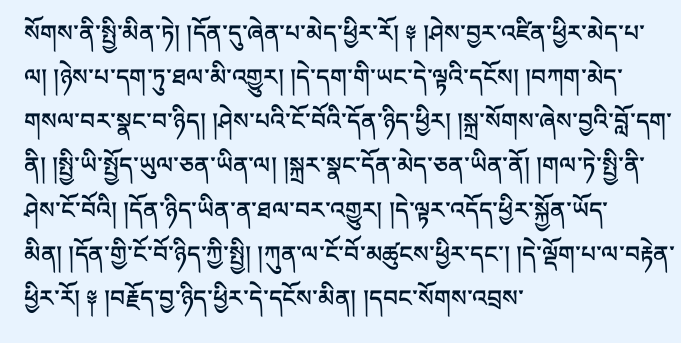སོགས་ནི་སྤྱི་མིན་ཏེ། །དོན་དུ་ཞེན་པ་མེད་ཕྱིར་རོ། ༈ །ཤེས་བྱར་འཛིན་ཕྱིར་མེད་པ་ལ། །ཉེས་པ་དག་ཏུ་ཐལ་མི་འགྱུར། །དེ་དག་གི་ཡང་དེ་ལྟའི་དངོས། །བཀག་མེད་གསལ་བར་སྣང་བ་ཉིད། །ཤེས་པའི་ངོ་བོའི་དོན་ཉིད་ཕྱིར། །སྐྲ་སོགས་ཞེས་བྱའི་བློ་དག་ནི། །སྤྱི་ཡི་སྤྱོད་ཡུལ་ཅན་ཡིན་ལ། །སྐྲར་སྣང་དོན་མེད་ཅན་ཡིན་ནོ། །གལ་ཏེ་སྤྱི་ནི་ཤེས་ངོ་བོའི། །དོན་ཉིད་ཡིན་ན་ཐལ་བར་འགྱུར། །དེ་ལྟར་འདོད་ཕྱིར་སྐྱོན་ཡོད་མིན། །དོན་གྱི་ངོ་བོ་ཉིད་ཀྱི་སྤྱི། །ཀུན་ལ་ངོ་བོ་མཚུངས་ཕྱིར་དང་། །དེ་ལྡོག་པ་ལ་བརྟེན་ཕྱིར་རོ། ༈ །བརྗོད་བྱ་ཉིད་ཕྱིར་དེ་དངོས་མིན། །དབང་སོགས་འབྲས་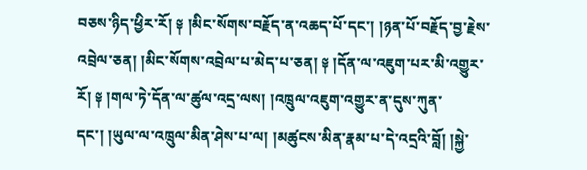བཅས་ཉིད་ཕྱིར་རོ། ༈ །མིང་སོགས་བརྗོད་ན་འཆད་པོ་དང་། །ཉན་པོ་བརྗོད་བྱ་རྗེས་འབྲེལ་ཅན། །མིང་སོགས་འབྲེལ་པ་མེད་པ་ཅན། ༈ །དོན་ལ་འཇུག་པར་མི་འགྱུར་རོ། ༈ །གལ་ཏེ་དོན་ལ་ཚུལ་འདྲ་ལས། །འཁྲུལ་འཇུག་འགྱུར་ན་དུས་ཀུན་དང་། །ཡུལ་ལ་འཁྲུལ་མིན་ཤེས་པ་ལ། །མཚུངས་མིན་རྣམ་པ་དེ་འདྲའི་བློ། །སྐྱེ་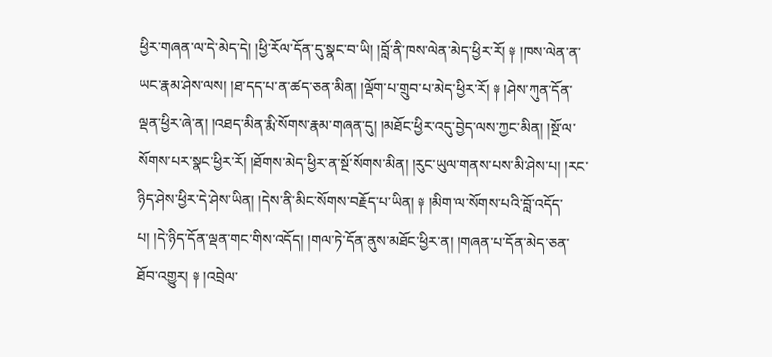ཕྱིར་གཞན་ལ་དེ་མེད་དེ། །ཕྱི་རོལ་དོན་དུ་སྣང་བ་ཡི། །བློ་ནི་ཁས་ལེན་མེད་ཕྱིར་རོ། ༈ །ཁས་ལེན་ན་ཡང་རྣམ་ཤེས་ལས། །ཐ་དད་པ་ན་ཚད་ཅན་མིན། །ལྡོག་པ་གྲུབ་པ་མེད་ཕྱིར་རོ། ༈ །ཤེས་ཀུན་དོན་ལྡན་ཕྱིར་ཞེ་ན། །འཐད་མིན་རྨི་སོགས་རྣམ་གཞན་དུ། །མཐོང་ཕྱིར་འདུ་བྱེད་ལས་ཀྱང་མིན། །སྔོ་ལ་སོགས་པར་སྣང་ཕྱིར་རོ། །ཐོགས་མེད་ཕྱིར་ན་སྔོ་སོགས་མིན། །རུང་ཡུལ་གནས་པས་མི་ཤེས་པ། །རང་ཉིད་ཤེས་ཕྱིར་དེ་ཤེས་ཡིན། །དེས་ནི་མིང་སོགས་བརྗོད་པ་ཡིན། ༈ །མིག་ལ་སོགས་པའི་བློ་འདོད་པ། །དེ་ཉིད་དོན་ལྡན་གང་གིས་འདོད། །གལ་ཏེ་དོན་ནུས་མཐོང་ཕྱིར་ན། །གཞན་པ་དོན་མེད་ཅན་ཐོབ་འགྱུར། ༈ །འབྲེལ་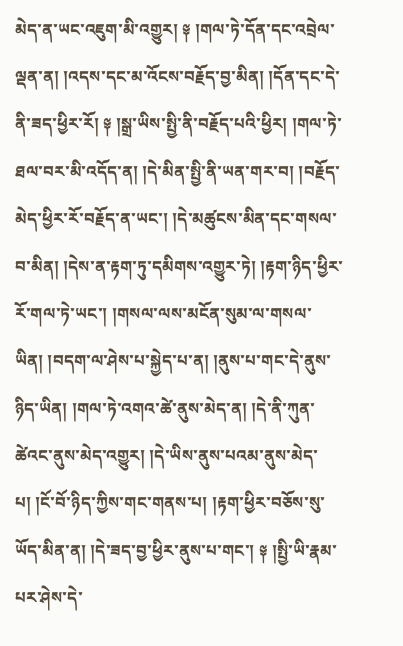མེད་ན་ཡང་འཇུག་མི་འགྱུར། ༈ །གལ་ཏེ་དོན་དང་འབྲེལ་ལྡན་ན། །འདས་དང་མ་འོངས་བརྗོད་བྱ་མིན། །དོན་དང་དེ་ནི་ཟད་ཕྱིར་རོ། ༈ །སྒྲ་ཡིས་སྤྱི་ནི་བརྗོད་པའི་ཕྱིར། །གལ་ཏེ་ཐལ་བར་མི་འདོད་ན། །དེ་མིན་སྤྱི་ནི་ཡན་གར་བ། །བརྗོད་མེད་ཕྱིར་རོ་བརྗོད་ན་ཡང་། །དེ་མཚུངས་མིན་དང་གསལ་བ་མིན། །དེས་ན་རྟག་ཏུ་དམིགས་འགྱུར་ཏེ། །རྟག་ཉིད་ཕྱིར་རོ་གལ་ཏེ་ཡང་། །གསལ་ལས་མངོན་སུམ་ལ་གསལ་ཡིན། །བདག་ལ་ཤེས་པ་སྐྱེད་པ་ན། །ནུས་པ་གང་དེ་ནུས་ཉིད་ཡིན། །གལ་ཏེ་འགའ་ཚེ་ནུས་མེད་ན། །དེ་ནི་ཀུན་ཚེའང་ནུས་མེད་འགྱུར། །དེ་ཡིས་ནུས་པའམ་ནུས་མེད་པ། །ངོ་བོ་ཉིད་ཀྱིས་གང་གནས་པ། །རྟག་ཕྱིར་བཅོས་སུ་ཡོད་མིན་ན། །དེ་ཟད་བྱ་ཕྱིར་ནུས་པ་གང་། ༈ །སྤྱི་ཡི་རྣམ་པར་ཤེས་དེ་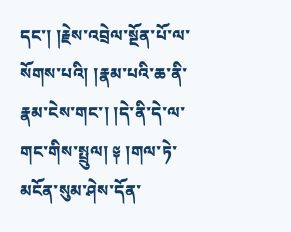དང་། །རྗེས་འབྲེལ་སྔོན་པོ་ལ་སོགས་པའི། །རྣམ་པའི་ཆ་ནི་རྣམ་ངེས་གང་། །དེ་ནི་དེ་ལ་གང་གིས་སྤྲུལ། ༈ །གལ་ཏེ་མངོན་སུམ་ཤེས་དོན་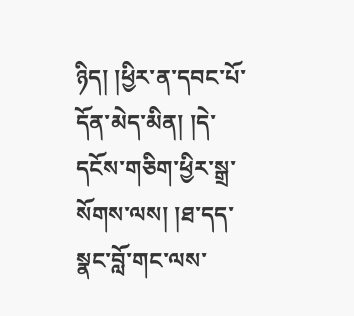ཉིད། །ཕྱིར་ན་དབང་པོ་དོན་མེད་མིན། །དེ་དངོས་གཅིག་ཕྱིར་སྒྲ་སོགས་ལས། །ཐ་དད་སྣང་བློ་གང་ལས་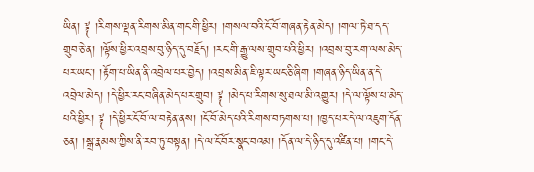ཡིན། ༈ །རིགས་ལྡན་རིགས་མིན་གང་གི་ཕྱིར། །གསལ་བའི་ངོ་བོ་གཞན་རྟེན་མེད། །གལ་ཏེ་ཐ་དད་གྲུབ་ཅེ་ན། །ལྟོས་ཕྱིར་འབྲས་བུ་ཉིད་དུ་བརྗོད། །རང་གི་རྒྱུ་ལས་གྲུབ་པའི་ཕྱིར། །འབྲས་བུ་རག་ལས་མེད་པར་ཡང་། །རྟོག་པ་ཡིན་ནི་འབྲེལ་པར་བྱེད། །འབྲས་མིན་ཇི་ལྟར་ཡང་ཅི་ཞིག །གཞན་ཉིད་ཡིན་ན་དེ་འབྲེལ་མེད། །དེ་ཕྱིར་རང་བཞིན་མེད་པར་གྲུབ། ༈ །མེད་པ་རིགས་སུ་ཐལ་མི་འགྱུར། །དེ་ལ་ལྟོས་པ་མེད་པའི་ཕྱིར། ༈ །དེ་ཕྱིར་ངོ་བོ་ལ་བརྟེན་ནས། །ངོ་བོ་མེད་པའི་རིགས་བཏགས་པ། །ཁྱད་པར་དེ་ལ་འཇུག་དོན་ཅན། །སྒྲ་རྣམས་ཀྱིས་ནི་རབ་ཏུ་བསྟན། །དེ་ལ་ངོ་བོར་སྣང་བའམ། །དོན་ལ་དེ་ཉིད་དུ་འཛིན་པ། །གང་དེ་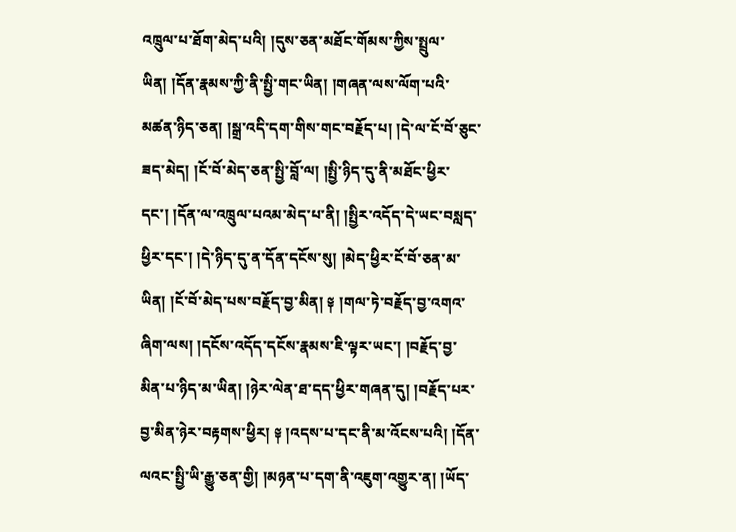འཁྲུལ་པ་ཐོག་མེད་པའི། །དུས་ཅན་མཐོང་གོམས་ཀྱིས་སྤྲུལ་ཡིན། །དོན་རྣམས་ཀྱི་ནི་སྤྱི་གང་ཡིན། །གཞན་ལས་ལོག་པའི་མཚན་ཉིད་ཅན། །སྒྲ་འདི་དག་གིས་གང་བརྗོད་པ། །དེ་ལ་ངོ་བོ་ཅུང་ཟད་མེད། །ངོ་བོ་མེད་ཅན་སྤྱི་བློ་ལ། །སྤྱི་ཉིད་དུ་ནི་མཐོང་ཕྱིར་དང་། །དོན་ལ་འཁྲུལ་པའམ་མེད་པ་ནི། །སྤྱིར་འདོད་དེ་ཡང་བསླད་ཕྱིར་དང་། །དེ་ཉིད་དུ་ན་དོན་དངོས་སུ། །མེད་ཕྱིར་ངོ་བོ་ཅན་མ་ཡིན། །ངོ་བོ་མེད་པས་བརྗོད་བྱ་མིན། ༈ །གལ་ཏེ་བརྗོད་བྱ་འགའ་ཞིག་ལས། །དངོས་འདོད་དངོས་རྣམས་ཇི་ལྟར་ཡང་། །བརྗོད་བྱ་མིན་པ་ཉིད་མ་ཡིན། །ཉེར་ལེན་ཐ་དད་ཕྱིར་གཞན་དུ། །བརྗོད་པར་བྱ་མིན་ཉེར་བརྟགས་ཕྱིར། ༈ །འདས་པ་དང་ནི་མ་འོངས་པའི། །དོན་ལའང་སྤྱི་ཡི་རྒྱུ་ཅན་གྱི། །མཉན་པ་དག་ནི་འཇུག་འགྱུར་ན། །ཡོད་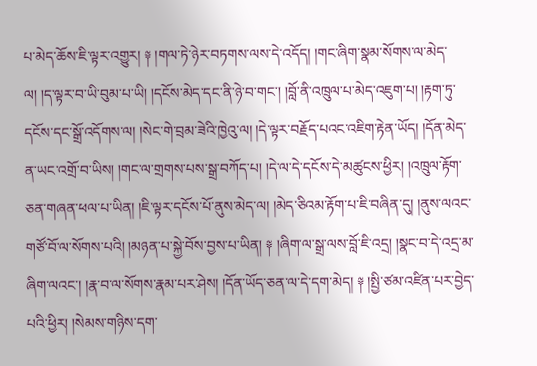པ་མེད་ཆོས་ཇི་ལྟར་འགྱུར། ༈ །གལ་ཏེ་ཉེར་བཏགས་ལས་དེ་འདོད། །གང་ཞིག་སྣམ་སོགས་ལ་མེད་ལ། །ད་ལྟར་བ་ཡི་བུམ་པ་ཡི། །དངོས་མེད་དང་ནི་ཉེ་བ་གང་། །བློ་ནི་འཁྲུལ་པ་མེད་འཇུག་པ། །རྟག་ཏུ་དངོས་དང་སྒྲོ་འདོགས་ལ། །སེང་གེ་བྲམ་ཟེའི་ཁྱེའུ་ལ། །དེ་ལྟར་བརྗོད་པའང་འཇིག་རྟེན་ཡོད། །དོན་མེད་ན་ཡང་འགྲོ་བ་ཡིས། །གང་ལ་གྲགས་པས་སྒྲ་བཀོད་པ། །དེ་ལ་དེ་དངོས་དེ་མཚུངས་ཕྱིར། །འཁྲུལ་རྟོག་ཅན་གཞན་ཕལ་པ་ཡིན། །ཇི་ལྟར་དངོས་པོ་ནུས་མེད་ལ། །མེད་ཅིའམ་རྟོག་པ་ཇི་བཞིན་དུ། །ནུས་ལའང་གཙོ་བོ་ལ་སོགས་པའི། །མཉན་པ་སྐྱེ་བོས་བྱས་པ་ཡིན། ༈ །ཞིག་ལ་སྒྲ་ལས་བློ་ཇི་འདྲ། །སྣང་བ་དེ་འདྲ་མ་ཞིག་ལའང་། །རྣ་བ་ལ་སོགས་རྣམ་པར་ཤེས། །དོན་ཡོད་ཅན་ལ་དེ་དག་མེད། ༈ །སྤྱི་ཙམ་འཛིན་པར་བྱེད་པའི་ཕྱིར། །སེམས་གཉིས་དག་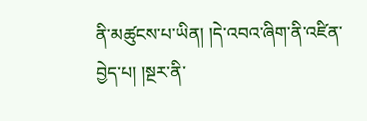ནི་མཚུངས་པ་ཡིན། །དེ་འབའ་ཞིག་ནི་འཛིན་བྱེད་པ། །སྔར་ནི་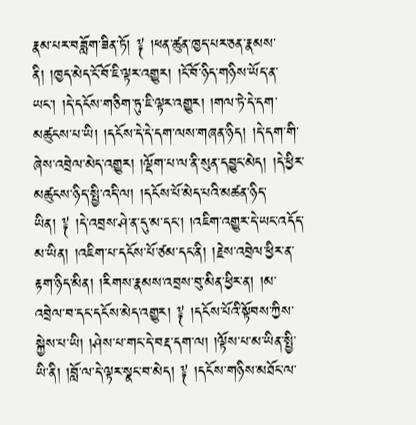རྣམ་པར་བཟློག་ཟིན་ཏོ། ༈ །ཕན་ཚུན་ཁྱད་པར་ཅན་རྣམས་ནི། །ཁྱད་མེད་ངོ་བོ་ཇི་ལྟར་འགྱུར། །ངོ་བོ་ཉིད་གཉིས་ཡོད་ན་ཡང་། །དེ་དངོས་གཅིག་ཏུ་ཇི་ལྟར་འགྱུར། །གལ་ཏེ་དེ་དག་མཚུངས་པ་ཡི། །དངོས་དེ་དེ་དག་ལས་གཞན་ཉིད། །དེ་དག་གི་ཞེས་འབྲེལ་མེད་འགྱུར། །ལྡོག་པ་ལ་ནི་སུན་དབྱུང་མེད། །དེ་ཕྱིར་མཚུངས་ཉིད་སྤྱི་འདི་ལ། །དངོས་པོ་མེད་པའི་མཚན་ཉིད་ཡིན། ༈ །དེ་འབྲས་ཤེ་ན་དུ་མ་དང་། །འཇིག་འགྱུར་དེ་ཡང་འདོད་མ་ཡིན། །འཇིག་པ་དངོས་པོ་ཙམ་དང་ནི། །རྗེས་འབྲེལ་ཕྱིར་ན་རྟག་ཉིད་མིན། །རིགས་རྣམས་འབྲས་བུ་མིན་ཕྱིར་ན། །མ་འབྲེལ་བ་དང་དངོས་མེད་འགྱུར། ༈ །དངོས་པོའི་སྟོབས་ཀྱིས་སྐྱེས་པ་ཡི། །ཤེས་པ་གང་དེ་བརྡ་དག་ལ། །ལྟོས་པ་མ་ཡིན་སྤྱི་ཡི་ནི། །བློ་ལ་དེ་ལྟར་སྣང་བ་མེད། ༈ །དངོས་གཉིས་མཐོང་ལ་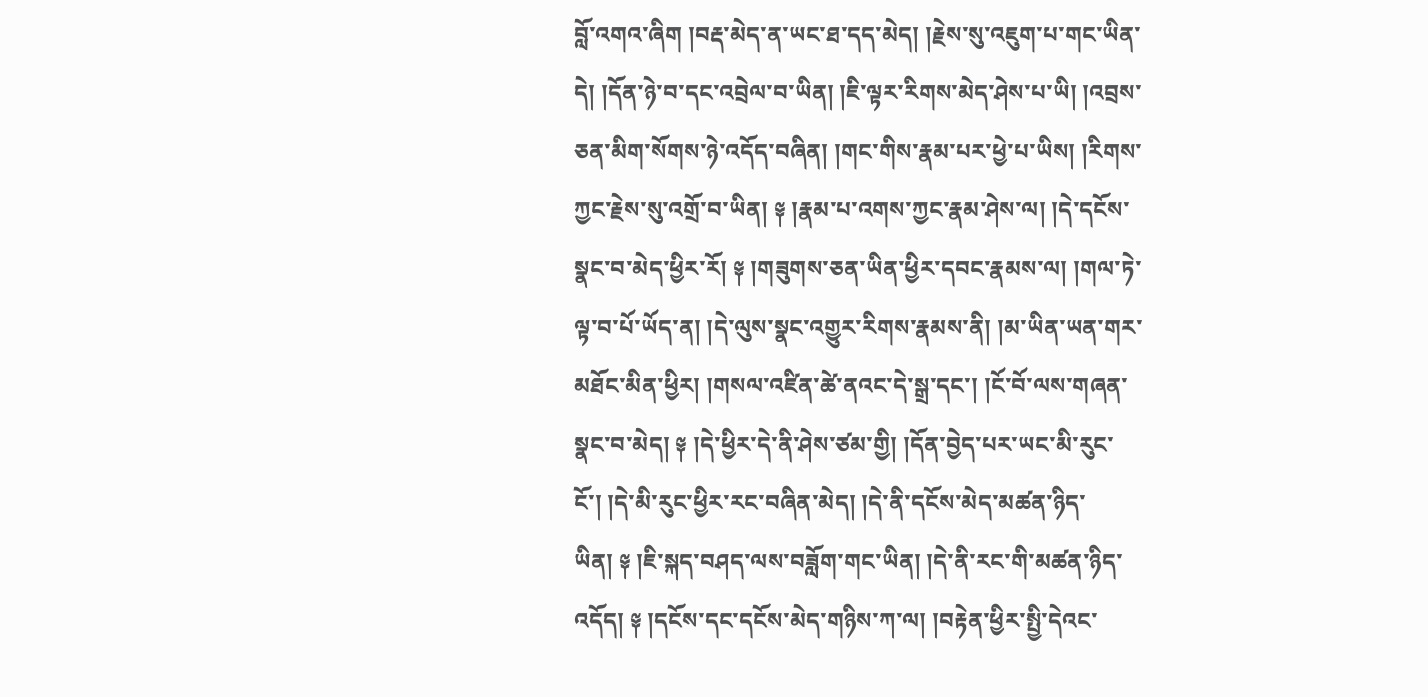བློ་འགའ་ཞིག །བརྡ་མེད་ན་ཡང་ཐ་དད་མེད། །རྗེས་སུ་འཇུག་པ་གང་ཡིན་དེ། །དོན་ཉེ་བ་དང་འབྲེལ་བ་ཡིན། །ཇི་ལྟར་རིགས་མེད་ཤེས་པ་ཡི། །འབྲས་ཅན་མིག་སོགས་ཉེ་འདོད་བཞིན། །གང་གིས་རྣམ་པར་ཕྱེ་པ་ཡིས། །རིགས་ཀྱང་རྗེས་སུ་འགྲོ་བ་ཡིན། ༈ །རྣམ་པ་འགས་ཀྱང་རྣམ་ཤེས་ལ། །དེ་དངོས་སྣང་བ་མེད་ཕྱིར་རོ། ༈ །གཟུགས་ཅན་ཡིན་ཕྱིར་དབང་རྣམས་ལ། །གལ་ཏེ་ལྟ་བ་པོ་ཡོད་ན། །དེ་ལུས་སྣང་འགྱུར་རིགས་རྣམས་ནི། །མ་ཡིན་ཡན་གར་མཐོང་མིན་ཕྱིར། །གསལ་འཛིན་ཚེ་ནའང་དེ་སྒྲ་དང་། །ངོ་བོ་ལས་གཞན་སྣང་བ་མེད། ༈ །དེ་ཕྱིར་དེ་ནི་ཤེས་ཙམ་གྱི། །དོན་བྱེད་པར་ཡང་མི་རུང་ངོ་། །དེ་མི་རུང་ཕྱིར་རང་བཞིན་མེད། །དེ་ནི་དངོས་མེད་མཚན་ཉིད་ཡིན། ༈ །ཇི་སྐད་བཤད་ལས་བཟློག་གང་ཡིན། །དེ་ནི་རང་གི་མཚན་ཉིད་འདོད། ༈ །དངོས་དང་དངོས་མེད་གཉིས་ཀ་ལ། །བརྟེན་ཕྱིར་སྤྱི་དེའང་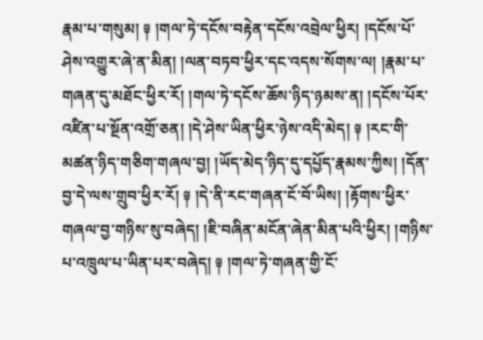རྣམ་པ་གསུམ། ༈ །གལ་ཏེ་དངོས་བརྟེན་དངོས་འབྲེལ་ཕྱིར། །དངོས་པོ་ཤེས་འགྱུར་ཞེ་ན་མིན། །ལན་བཏབ་ཕྱིར་དང་འདས་སོགས་ལ། །རྣམ་པ་གཞན་དུ་མཐོང་ཕྱིར་རོ། །གལ་ཏེ་དངོས་ཆོས་ཉིད་ཉམས་ན། །དངོས་པོར་འཛིན་པ་སྔོན་འགྲོ་ཅན། །དེ་ཤེས་ཡིན་ཕྱིར་ཉེས་འདི་མེད། ༈ །རང་གི་མཚན་ཉིད་གཅིག་གཞལ་བྱ། །ཡོད་མེད་ཉིད་དུ་དཔྱོད་རྣམས་ཀྱིས། །དོན་བྱ་དེ་ལས་གྲུབ་ཕྱིར་རོ། ༈ །དེ་ནི་རང་གཞན་ངོ་བོ་ཡིས། །རྟོགས་ཕྱིར་གཞལ་བྱ་གཉིས་སུ་བཞེད། །ཇི་བཞིན་མངོན་ཞེན་མིན་པའི་ཕྱིར། །གཉིས་པ་འཁྲུལ་པ་ཡིན་པར་བཞེད། ༈ །གལ་ཏེ་གཞན་གྱི་ངོ་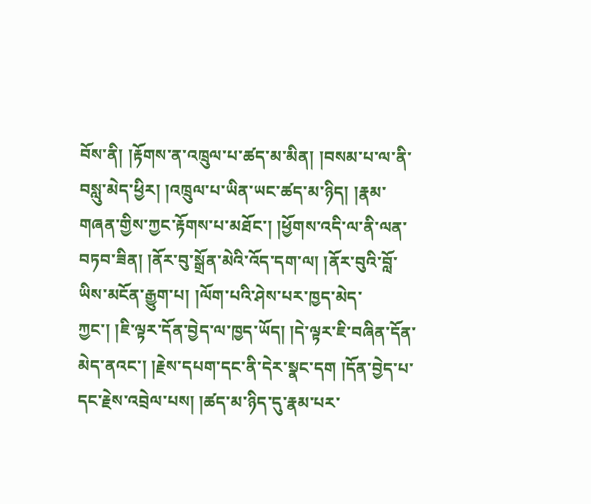བོས་ནི། །རྟོགས་ན་འཁྲུལ་པ་ཚད་མ་མིན། །བསམ་པ་ལ་ནི་བསླུ་མེད་ཕྱིར། །འཁྲུལ་པ་ཡིན་ཡང་ཚད་མ་ཉིད། །རྣམ་གཞན་གྱིས་ཀྱང་རྟོགས་པ་མཐོང་། །ཕྱོགས་འདི་ལ་ནི་ལན་བཏབ་ཟིན། །ནོར་བུ་སྒྲོན་མེའི་འོད་དག་ལ། །ནོར་བུའི་བློ་ཡིས་མངོན་རྒྱུག་པ། །ལོག་པའི་ཤེས་པར་ཁྱད་མེད་ཀྱང་། །ཇི་ལྟར་དོན་བྱེད་ལ་ཁྱད་ཡོད། །དེ་ལྟར་ཇི་བཞིན་དོན་མེད་ནའང་། །རྗེས་དཔག་དང་ནི་དེར་སྣང་དག །དོན་བྱེད་པ་དང་རྗེས་འབྲེལ་པས། །ཚད་མ་ཉིད་དུ་རྣམ་པར་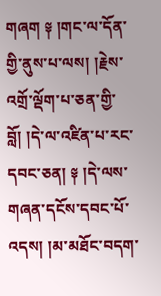གཞག ༈ །གང་ལ་དོན་གྱི་ནུས་པ་ལས། །རྗེས་འགྲོ་ལྡོག་པ་ཅན་གྱི་བློ། །དེ་ལ་འཛིན་པ་རང་དབང་ཅན། ༈ །དེ་ལས་གཞན་དངོས་དབང་པོ་འདས། །མ་མཐོང་བདག་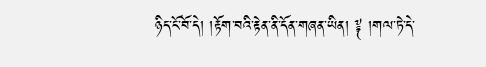ཉིད་ངོ་བོ་དེ། །རྟོག་བའི་རྟེན་ནི་དོན་གཞན་ཡིན། ༈ །གལ་ཏེ་དེ་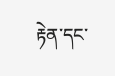རྟེན་དང་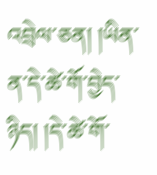འབྲེལ་ཅན། །ཡིན་ན་དེ་ཚེ་གོ་བྱེད་ཉིད། །དེ་ཚེ་གོ་